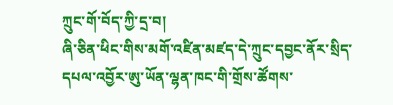ཀྲུང་གོ་བོད་ཀྱི་དྲ་བ།
ཞི་ཅིན་ཕིང་གིས་མགོ་འཛིན་མཛད་དེ་ཀྲུང་དབྱང་ནོར་སྲིད་དཔལ་འབྱོར་ཨུ་ཡོན་ལྷན་ཁང་གི་གྲོས་ཚོགས་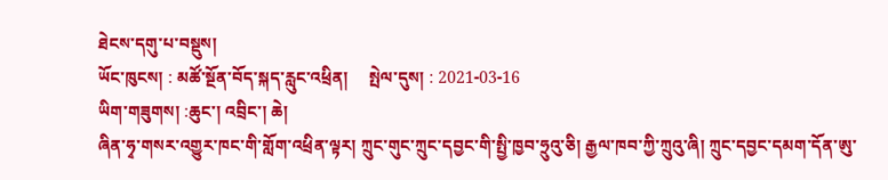ཐེངས་དགུ་པ་བསྡུས།
ཡོང་ཁུངས། : མཚོ་སྔོན་བོད་སྐད་རླུང་འཕྲིན།     སྤེལ་དུས། : 2021-03-16
ཡིག་གཟུགས། :ཆུང་། འབྲིང་། ཆེ།
ཞིན་ཧྭ་གསར་འགྱུར་ཁང་གི་གློག་འཕྲིན་ལྟར། ཀྲུང་གུང་ཀྲུང་དབྱང་གི་སྤྱི་ཁྱབ་ཧྲུའུ་ཅི། རྒྱལ་ཁབ་ཀྱི་ཀྲུའུ་ཞི། ཀྲུང་དབྱང་དམག་དོན་ཨུ་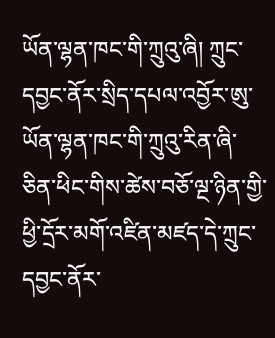ཡོན་ལྷན་ཁང་གི་ཀྲུའུ་ཞི། ཀྲུང་དབྱང་ནོར་སྲིད་དཔལ་འབྱོར་ཨུ་ཡོན་ལྷན་ཁང་གི་ཀྲུའུ་རིན་ཞི་ཅིན་ཕིང་གིས་ཚེས་བཅོ་ལྔ་ཉིན་གྱི་ཕྱི་དྲོར་མགོ་འཛིན་མཛད་དེ་ཀྲུང་དབྱང་ནོར་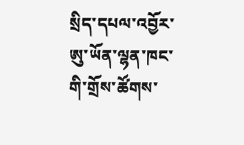སྲིད་དཔལ་འབྱོར་ཨུ་ཡོན་ལྷན་ཁང་གི་གྲོས་ཚོགས་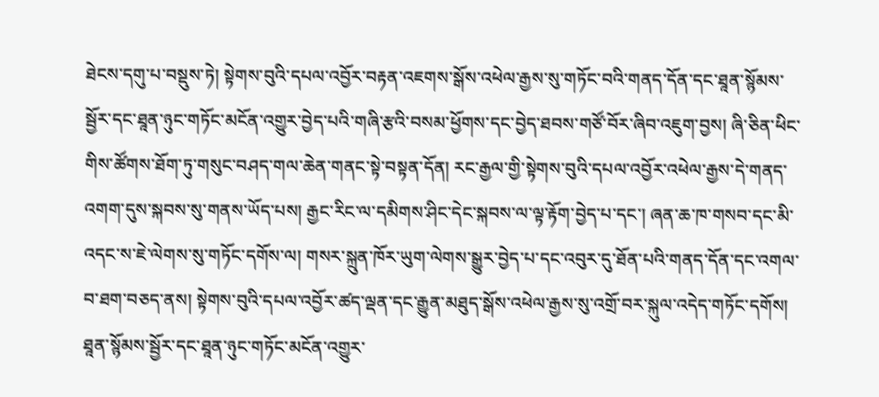ཐེངས་དགུ་པ་བསྡུས་ཏེ། སྟེགས་བུའི་དཔལ་འབྱོར་བརྟན་འཇགས་སྒོས་འཕེལ་རྒྱས་སུ་གཏོང་བའི་གནད་དོན་དང་ཐཱན་སྙོམས་སྦྱོར་དང་ཐཱན་ཉུང་གཏོང་མངོན་འགྱུར་བྱེད་པའི་གཞི་རྩའི་བསམ་ཕྱོགས་དང་བྱེད་ཐབས་གཙོ་བོར་ཞིབ་འཇུག་བྱས། ཞི་ཅིན་ཕིང་གིས་ཚོགས་ཐོག་ཏུ་གསུང་བཤད་གལ་ཆེན་གནང་སྟེ་བསྟན་དོན། རང་རྒྱལ་གྱི་སྟེགས་བུའི་དཔལ་འབྱོར་འཕེལ་རྒྱས་དེ་གནད་འགག་དུས་སྐབས་སུ་གནས་ཡོད་པས། རྒྱང་རིང་ལ་དམིགས་ཤིང་དེང་སྐབས་ལ་ལྟ་རྟོག་བྱེད་པ་དང་། ཞན་ཆ་ཁ་གསབ་དང་མི་འདང་ས་ཇེ་ལེགས་སུ་གཏོང་དགོས་ལ། གསར་སྐྲུན་ཁོར་ཡུག་ལེགས་སྒྱུར་བྱེད་པ་དང་འབུར་དུ་ཐོན་པའི་གནད་དོན་དང་འགལ་བ་ཐག་བཅད་ནས། སྟེགས་བུའི་དཔལ་འབྱོར་ཚད་ལྡན་དང་རྒྱུན་མཐུད་སྒོས་འཕེལ་རྒྱས་སུ་འགྲོ་བར་སྐུལ་འདེད་གཏོང་དགོས། ཐཱན་སྙོམས་སྦྱོར་དང་ཐཱན་ཉུང་གཏོང་མངོན་འགྱུར་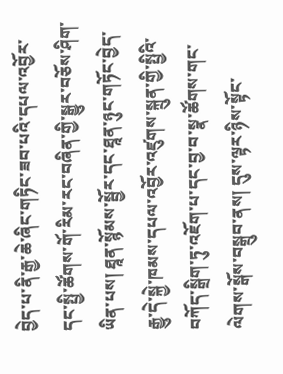བྱེད་པ་ནི་རྒྱ་ཆེ་ཞིང་གཏིང་ཟབ་པའི་དཔལ་འབྱོར་དང་སྤྱི་ཚོགས་གོ་རིམ་རང་བཞིན་གྱི་སྒྱུར་བཅོས་ཤིག་ཡིན་པས། ཐཱན་སྙོམས་སྦྱོར་དང་ཐཱན་ཉུང་གཏོང་བྱེད་རྒྱུ་དེ་སྐྱེ་ཁམས་དཔལ་འབྱོར་འཛུགས་སྐྲུན་གྱི་སྤྱིའི་བཀོད་སྒྲིག་ཏུ་འཇོག་པ་དང་བྱ་བ་སྣ་ཚོགས་གང་ལེགས་སྒོས་བསྒྲུབ་ནས། དུས་ལྟར་ཉིས་སྟོང་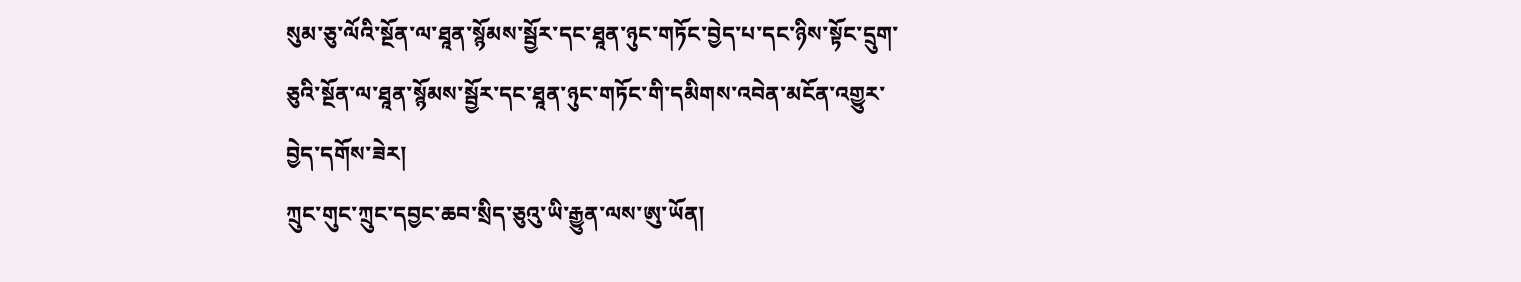སུམ་ཅུ་ལོའི་སྔོན་ལ་ཐཱན་སྙོམས་སྦྱོར་དང་ཐཱན་ཉུང་གཏོང་བྱེད་པ་དང་ཉིས་སྟོང་དྲུག་ཅུའི་སྔོན་ལ་ཐཱན་སྙོམས་སྦྱོར་དང་ཐཱན་ཉུང་གཏོང་གི་དམིགས་འབེན་མངོན་འགྱུར་བྱེད་དགོས་ཟེར།
ཀྲུང་གུང་ཀྲུང་དབྱང་ཆབ་སྲིད་ཅུའུ་ཡི་རྒྱུན་ལས་ཨུ་ཡོན།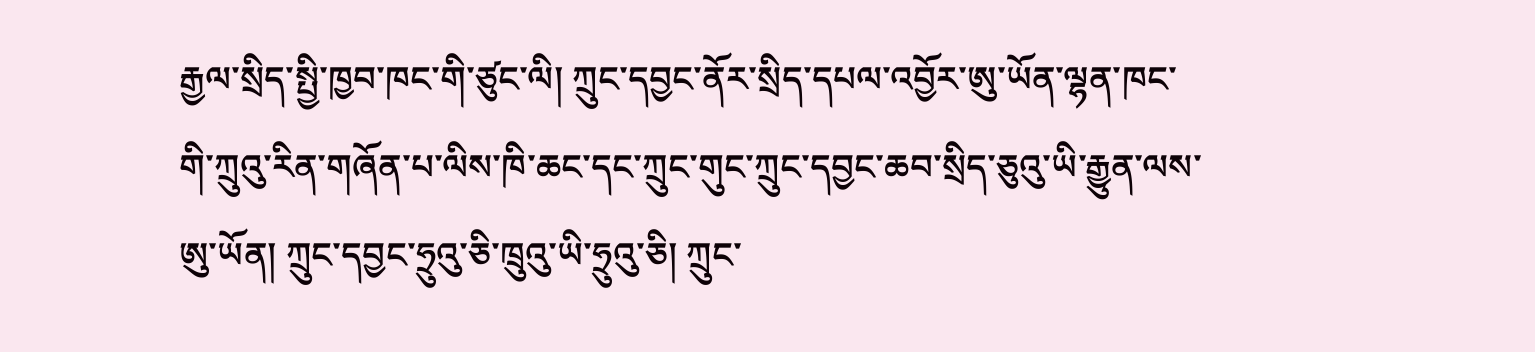རྒྱལ་སྲིད་སྤྱི་ཁྱབ་ཁང་གི་ཙུང་ལི། ཀྲུང་དབྱང་ནོར་སྲིད་དཔལ་འབྱོར་ཨུ་ཡོན་ལྷན་ཁང་གི་ཀྲུའུ་རིན་གཞོན་པ་ལིས་ཁི་ཆང་དང་ཀྲུང་གུང་ཀྲུང་དབྱང་ཆབ་སྲིད་ཅུའུ་ཡི་རྒྱུན་ལས་ཨུ་ཡོན། ཀྲུང་དབྱང་ཧྲུའུ་ཅི་ཁྲུའུ་ཡི་ཧྲུའུ་ཅི། ཀྲུང་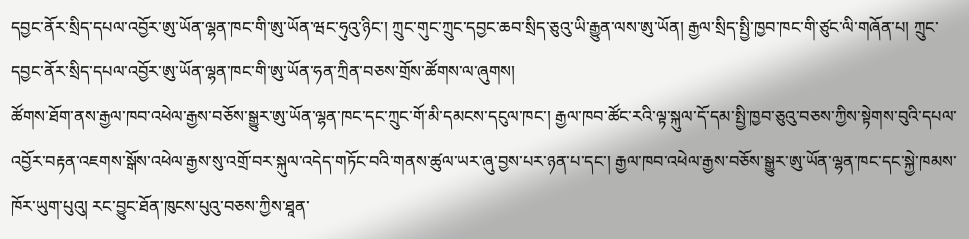དབྱང་ནོར་སྲིད་དཔལ་འབྱོར་ཨུ་ཡོན་ལྷན་ཁང་གི་ཨུ་ཡོན་ཝང་ཧུའུ་ཉིང་། ཀྲུང་གུང་ཀྲུང་དབྱང་ཆབ་སྲིད་ཅུའུ་ཡི་རྒྱུན་ལས་ཨུ་ཡོན། རྒྱལ་སྲིད་སྤྱི་ཁྱབ་ཁང་གི་ཙུང་ལི་གཞོན་པ། ཀྲུང་དབྱང་ནོར་སྲིད་དཔལ་འབྱོར་ཨུ་ཡོན་ལྷན་ཁང་གི་ཨུ་ཡོན་ཧན་ཀྲིན་བཅས་གྲོས་ཚོགས་ལ་ཞུགས།
ཚོགས་ཐོག་ནས་རྒྱལ་ཁབ་འཕེལ་རྒྱས་བཅོས་སྒྱུར་ཨུ་ཡོན་ལྷན་ཁང་དང་ཀྲུང་གོ་མི་དམངས་དངུལ་ཁང་། རྒྱལ་ཁབ་ཚོང་རའི་ལྟ་སྐུལ་དོ་དམ་སྤྱི་ཁྱབ་ཅུའུ་བཅས་ཀྱིས་སྟེགས་བུའི་དཔལ་འབྱོར་བརྟན་འཇགས་སྒོས་འཕེལ་རྒྱས་སུ་འགྲོ་བར་སྐུལ་འདེད་གཏོང་བའི་གནས་ཚུལ་ཡར་ཞུ་བྱས་པར་ཉན་པ་དང་། རྒྱལ་ཁབ་འཕེལ་རྒྱས་བཅོས་སྒྱུར་ཨུ་ཡོན་ལྷན་ཁང་དང་སྐྱེ་ཁམས་ཁོར་ཡུག་པུའུ། རང་བྱུང་ཐོན་ཁུངས་པུའུ་བཅས་ཀྱིས་ཐཱན་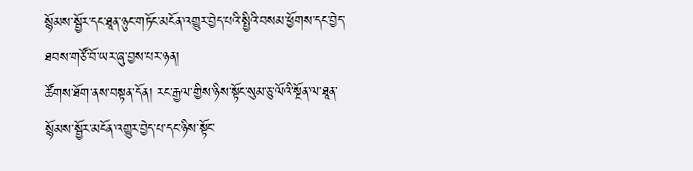སྙོམས་སྦྱོར་དང་ཐཱན་ཉུང་གཏོང་མངོན་འགྱུར་བྱེད་པའི་སྤྱིའི་བསམ་ཕྱོགས་དང་བྱེད་ཐབས་གཙོ་བོ་ཡར་ཞུ་བྱས་པར་ཉན།
ཚོགས་ཐོག་ནས་བསྟན་དོན། རང་རྒྱལ་གྱིས་ཉིས་སྟོང་སུམ་ཅུ་ལོའི་སྔོན་ལ་ཐཱན་སྙོམས་སྦྱོར་མངོན་འགྱུར་བྱེད་པ་དང་ཉིས་སྟོང་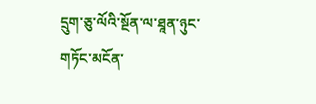དྲུག་ཅུ་ལོའི་སྔོན་ལ་ཐཱན་ཉུང་གཏོང་མངོན་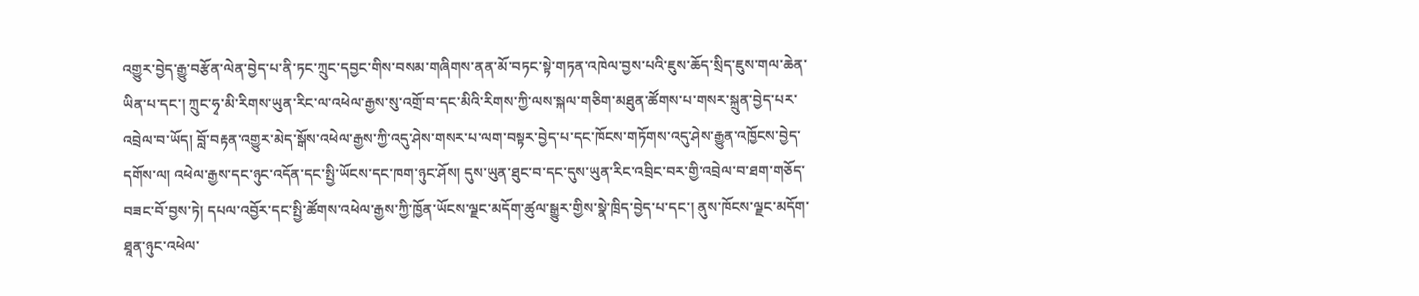འགྱུར་བྱེད་རྒྱུ་བརྩོན་ལེན་བྱེད་པ་ནི་ཏང་ཀྲུང་དབྱང་གིས་བསམ་གཞིགས་ནན་མོ་བཏང་སྟེ་གཏན་འཁེལ་བྱས་པའི་ཇུས་ཆོད་སྲིད་ཇུས་གལ་ཆེན་ཡིན་པ་དང་། ཀྲུང་ཧྭ་མི་རིགས་ཡུན་རིང་ལ་འཕེལ་རྒྱས་སུ་འགྲོ་བ་དང་མིའི་རིགས་ཀྱི་ལས་སྐལ་གཅིག་མཐུན་ཚོགས་པ་གསར་སྐྲུན་བྱེད་པར་འབྲེལ་བ་ཡོད། བློ་བརྟན་འགྱུར་མེད་སྒོས་འཕེལ་རྒྱས་ཀྱི་འདུ་ཤེས་གསར་པ་ལག་བསྟར་བྱེད་པ་དང་ཁོངས་གཏོགས་འདུ་ཤེས་རྒྱུན་འཁྱོངས་བྱེད་དགོས་ལ། འཕེལ་རྒྱས་དང་ཉུང་འདོན་དང་སྤྱི་ཡོངས་དང་ཁག་ཉུང་ཤོས། དུས་ཡུན་ཐུང་བ་དང་དུས་ཡུན་རིང་འབྲིང་བར་གྱི་འབྲེལ་བ་ཐག་གཅོད་བཟང་བོ་བྱས་ཏེ། དཔལ་འབྱོར་དང་སྤྱི་ཚོགས་འཕེལ་རྒྱས་ཀྱི་ཁྱོན་ཡོངས་ལྗང་མདོག་ཚུལ་སྒྱུར་གྱིས་སྣེ་ཁྲིད་བྱེད་པ་དང་། ནུས་ཁོངས་ལྗང་མདོག་ཐཱན་ཉུང་འཕེལ་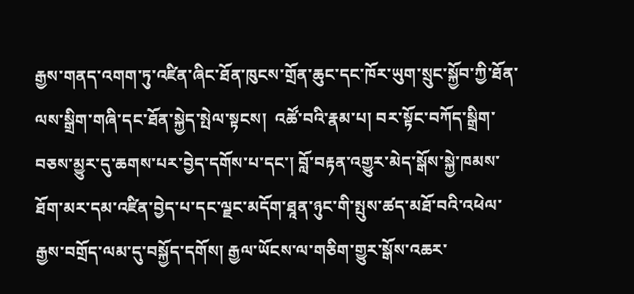རྒྱས་གནད་འགག་ཏུ་འཛིན་ཞིང་ཐོན་ཁུངས་གྲོན་ཆུང་དང་ཁོར་ཡུག་སྲུང་སྐྱོབ་ཀྱི་ཐོན་ལས་སྒྲིག་གཞི་དང་ཐོན་སྐྱེད་སྤེལ་སྟངས།  འཚོ་བའི་རྣམ་པ། བར་སྟོང་བཀོད་སྒྲིག་བཅས་མྱུར་དུ་ཆགས་པར་བྱེད་དགོས་པ་དང་། བློ་བརྟན་འགྱུར་མེད་སྒོས་སྐྱེ་ཁམས་ཐོག་མར་དམ་འཛིན་བྱེད་པ་དང་ལྗང་མདོག་ཐཱན་ཉུང་གི་སྤུས་ཚད་མཐོ་བའི་འཕེལ་རྒྱས་བགྲོད་ལམ་དུ་བསྐྱོད་དགོས། རྒྱལ་ཡོངས་ལ་གཅིག་གྱུར་སྒོས་འཆར་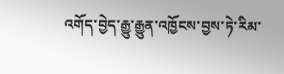འགོད་བྱེད་རྒྱུ་རྒྱུན་འཁྱོངས་བྱས་ཏེ་རིམ་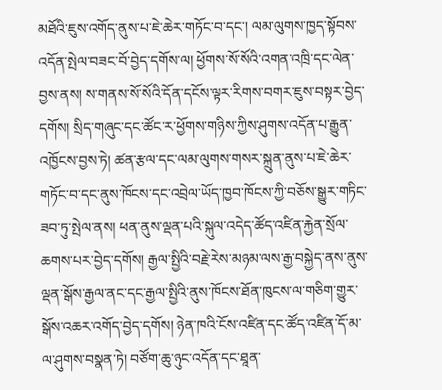མཐོའི་ཇུས་འགོད་ནུས་པ་ཇེ་ཆེར་གཏོང་བ་དང་། ལམ་ལུགས་ཁྱད་སྟོབས་འདོན་སྤེལ་བཟང་བོ་བྱེད་དགོས་ལ། ཕྱོགས་སོ་སོའི་འགན་འཁྲི་དང་ལེན་བྱས་ནས། ས་གནས་སོ་སོའི་དོན་དངོས་ལྟར་རིགས་བགར་ཇུས་བསྟར་བྱེད་དགོས། སྲིད་གཞུང་དང་ཚོང་ར་ཕྱོགས་གཉིས་ཀྱིས་ཤུགས་འདོན་པ་རྒྱུན་འཁྱོངས་བྱས་ཏེ། ཚན་རྩལ་དང་ལམ་ལུགས་གསར་སྐྲུན་ནུས་པ་ཇེ་ཆེར་གཏོང་བ་དང་ནུས་ཁོངས་དང་འབྲེལ་ཡོད་ཁྱབ་ཁོངས་ཀྱི་བཅོས་སྒྱུར་གཏིང་ཟབ་ཏུ་སྤེལ་ནས། ཕན་ནུས་ལྡན་པའི་སྐུལ་འདེད་ཚོད་འཛིན་རྐྱེན་སྲོལ་ཆགས་པར་བྱེད་དགོས། རྒྱལ་སྤྱིའི་བརྗེ་རེས་མཉམ་ལས་རྒྱ་བསྐྱེད་ནས་ནུས་ལྡན་སྒོས་རྒྱལ་ནང་དང་རྒྱལ་སྤྱིའི་ནུས་ཁོངས་ཐོན་ཁུངས་ལ་གཅིག་གྱུར་སྒོས་འཆར་འགོད་བྱེད་དགོས། ཉེན་ཁའི་ངོས་འཛིན་དང་ཚོད་འཛིན་དོ་མ་ལ་ཤུགས་བསྣན་ཏེ། བཙོག་ཆུ་ཉུང་འདོན་དང་ཐཱན་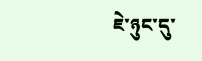ཇེ་ཉུང་དུ་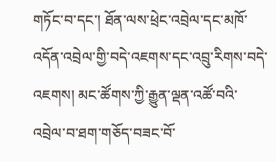གཏོང་བ་དང་། ཐོན་ལས་ཕྲེང་འབྲེལ་དང་མཁོ་འདོན་འབྲེལ་གྱི་བདེ་འཇགས་དང་འབྲུ་རིགས་བདེ་འཇགས། མང་ཚོགས་ཀྱི་རྒྱུན་ལྡན་འཚོ་བའི་འབྲེལ་བ་ཐག་གཅོད་བཟང་བོ་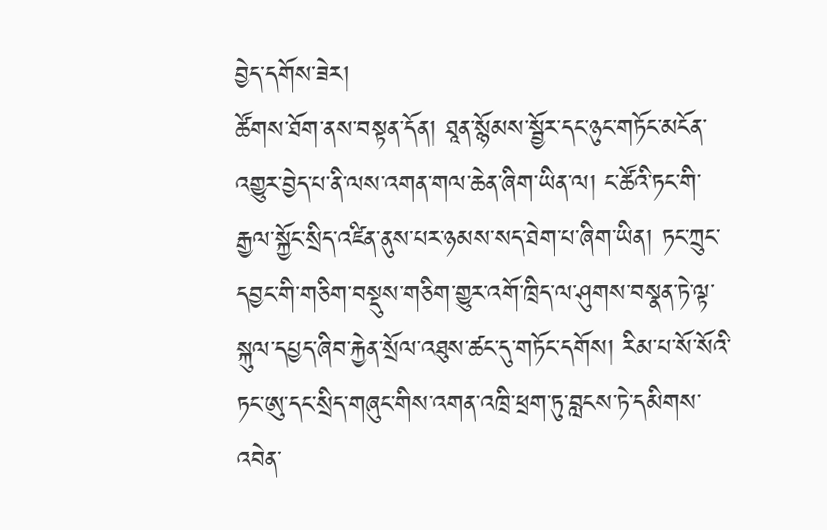བྱེད་དགོས་ཟེར།
ཚོགས་ཐོག་ནས་བསྟན་དོན། ཐཱན་སྙོམས་སྦྱོར་དང་ཉུང་གཏོང་མངོན་འགྱུར་བྱེད་པ་ནི་ལས་འགན་གལ་ཆེན་ཞིག་ཡིན་ལ། ང་ཚོའི་ཏང་གི་རྒྱལ་སྐྱོང་སྲིད་འཛིན་ནུས་པར་ཉམས་སད་ཐེག་པ་ཞིག་ཡིན། ཏང་ཀྲུང་དབྱང་གི་གཅིག་བསྡུས་གཅིག་གྱུར་འགོ་ཁྲིད་ལ་ཤུགས་བསྣན་ཏེ་ལྟ་སྐུལ་དཔྱད་ཞིབ་རྐྱེན་སྲོལ་འཐུས་ཚང་དུ་གཏོང་དགོས། རིམ་པ་སོ་སོའི་ཏང་ཨུ་དང་སྲིད་གཞུང་གིས་འགན་འཁྲི་ཕྲག་ཏུ་བླངས་ཏེ་དམིགས་འབེན་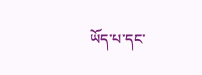ཡོད་པ་དང་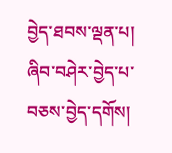བྱེད་ཐབས་ལྡན་པ། ཞིབ་བཤེར་བྱེད་པ་བཅས་བྱེད་དགོས།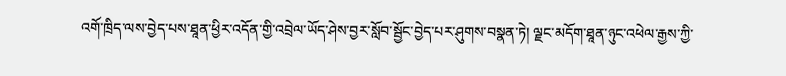འགོ་ཁྲིད་ལས་བྱེད་པས་ཐཱན་ཕྱིར་འདོན་གྱི་འབྲེལ་ཡོད་ཤེས་བྱར་སློབ་སྦྱོང་བྱེད་པར་ཤུགས་བསྣན་ཏེ། ལྗང་མདོག་ཐཱན་ཉུང་འཕེལ་རྒྱས་ཀྱི་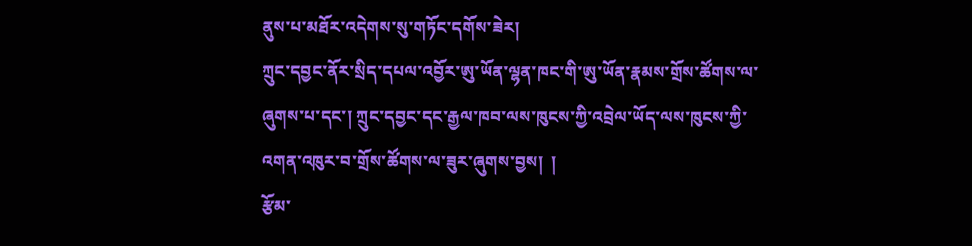ནུས་པ་མཐོར་འདེགས་སུ་གཏོང་དགོས་ཟེར།
ཀྲུང་དབྱང་ནོར་སྲིད་དཔལ་འབྱོར་ཨུ་ཡོན་ལྷན་ཁང་གི་ཨུ་ཡོན་རྣམས་གྲོས་ཚོགས་ལ་ཞུགས་པ་དང་། ཀྲུང་དབྱང་དང་རྒྱལ་ཁབ་ལས་ཁུངས་ཀྱི་འབྲེལ་ཡོད་ལས་ཁུངས་ཀྱི་འགན་འཁུར་བ་གྲོས་ཚོགས་ལ་ཟུར་ཞུགས་བྱས།  །
རྩོམ་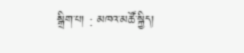སྒྲིག་པ། : མཁའ་མཚོ་སྐྱིད།